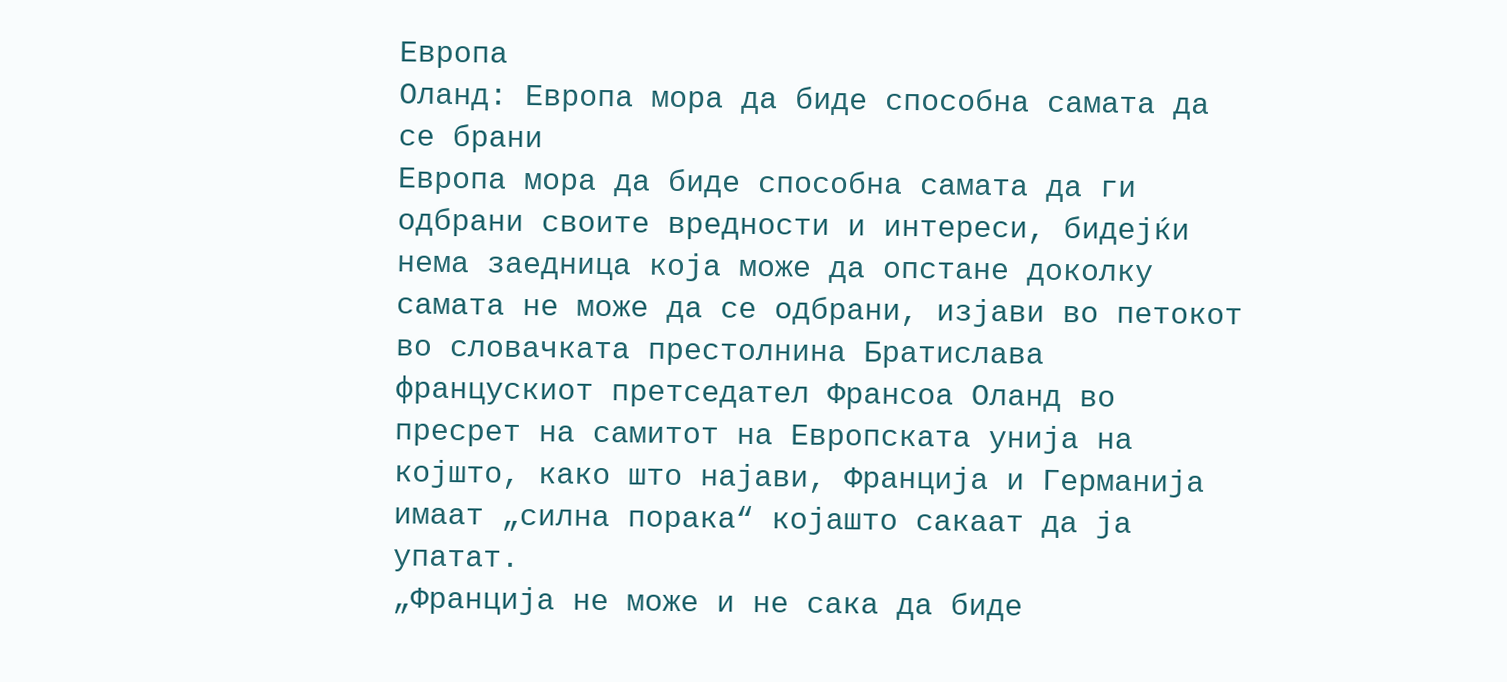Европа
Оланд: Европа мора да биде способна самата да се брани
Европа мора да биде способна самата да ги одбрани своите вредности и интереси, бидејќи нема заедница која може да опстане доколку самата не може да се одбрани, изјави во петокот во словачката престолнина Братислава францускиот претседател Франсоа Оланд во пресрет на самитот на Европската унија на којшто, како што најави, Франција и Германија имаат „силна порака“ којашто сакаат да ја упатат.
„Франција не може и не сака да биде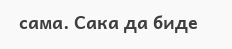сама. Сака да биде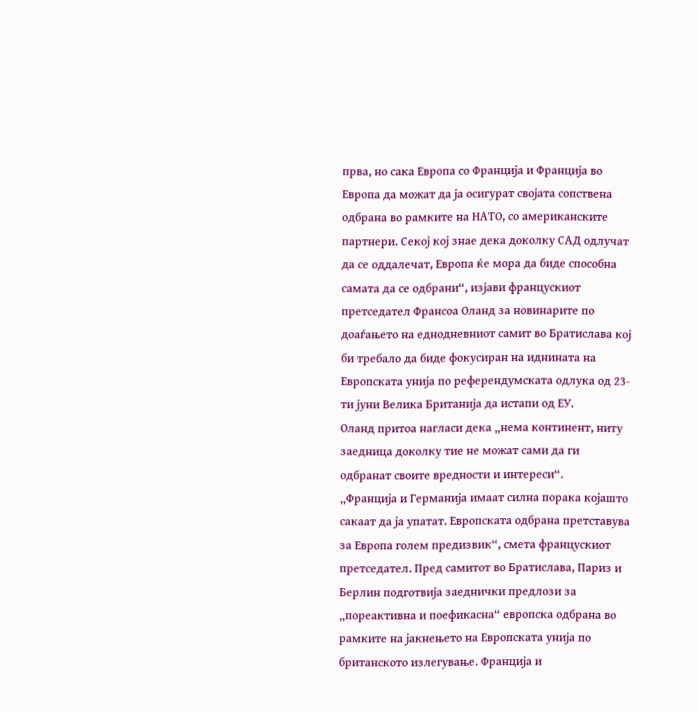прва, но сака Европа со Франција и Франција во Европа да можат да ја осигурат својата сопствена одбрана во рамките на НАТО, со американските партнери. Секој кој знае дека доколку САД одлучат да се оддалечат, Европа ќе мора да биде способна самата да се одбрани“, изјави францускиот претседател Франсоа Оланд за новинарите по доаѓањето на еднодневниот самит во Братислава кој би требало да биде фокусиран на иднината на Европската унија по референдумската одлука од 23-ти јуни Велика Британија да истапи од ЕУ.
Оланд притоа нагласи дека „нема континент, ниту заедница доколку тие не можат сами да ги одбранат своите вредности и интереси“.
„Франција и Германија имаат силна порака којашто сакаат да ја упатат. Европската одбрана претставува за Европа голем предизвик“, смета францускиот претседател. Пред самитот во Братислава, Париз и Берлин подготвија заеднички предлози за „пореактивна и поефикасна“ европска одбрана во рамките на јакнењето на Европската унија по британското излегување. Франција и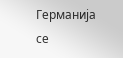Германија се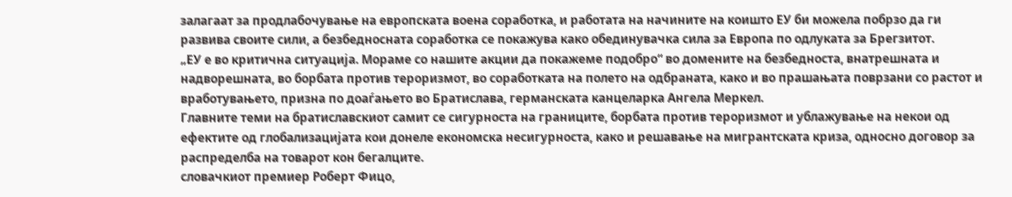залагаат за продлабочување на европската воена соработка, и работата на начините на коишто ЕУ би можела побрзо да ги развива своите сили, а безбедносната соработка се покажува како обединувачка сила за Европа по одлуката за Брегзитот.
„ЕУ е во критична ситуација. Мораме со нашите акции да покажеме подобро“ во домените на безбедноста, внатрешната и надворешната, во борбата против тероризмот, во соработката на полето на одбраната, како и во прашањата поврзани со растот и вработувањето, призна по доаѓањето во Братислава, германската канцеларка Ангела Меркел.
Главните теми на братиславскиот самит се сигурноста на границите, борбата против тероризмот и ублажување на некои од ефектите од глобализацијата кои донеле економска несигурноста, како и решавање на мигрантската криза, односно договор за распределба на товарот кон бегалците.
словачкиот премиер Роберт Фицо,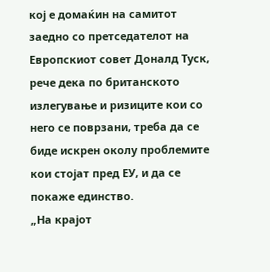кој е домаќин на самитот заедно со претседателот на Европскиот совет Доналд Туск, рече дека по британското излегување и ризиците кои со него се поврзани, треба да се биде искрен околу проблемите кои стојат пред ЕУ, и да се покаже единство.
„На крајот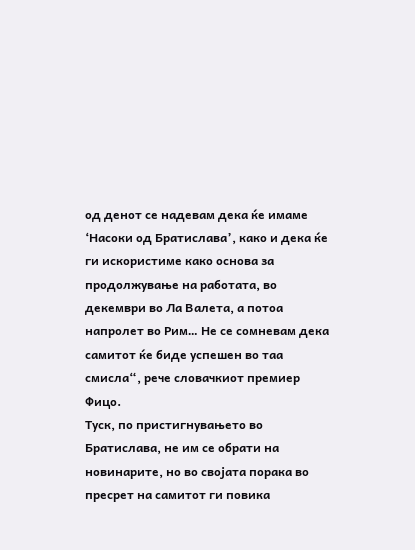од денот се надевам дека ќе имаме ‘Насоки од Братислава’, како и дека ќе ги искористиме како основа за продолжување на работата, во декември во Ла Валета, а потоа напролет во Рим… Не се сомневам дека самитот ќе биде успешен во таа смисла“, рече словачкиот премиер Фицо.
Туск, по пристигнувањето во Братислава, не им се обрати на новинарите, но во својата порака во пресрет на самитот ги повика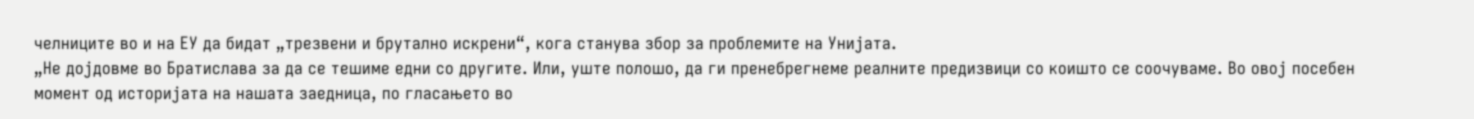челниците во и на ЕУ да бидат „трезвени и брутално искрени“, кога станува збор за проблемите на Унијата.
„Не дојдовме во Братислава за да се тешиме едни со другите. Или, уште полошо, да ги пренебрегнеме реалните предизвици со коишто се соочуваме. Во овој посебен момент од историјата на нашата заедница, по гласањето во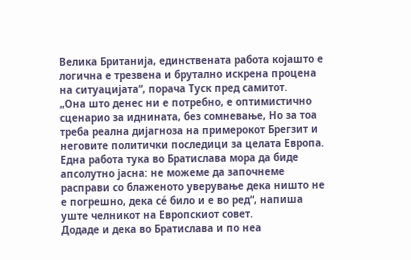Велика Британија, единствената работа којашто е логична е трезвена и брутално искрена процена на ситуацијата“, порача Туск пред самитот.
„Она што денес ни е потребно, е оптимистично сценарио за иднината, без сомневање, Но за тоа треба реална дијагноза на примерокот Брегзит и неговите политички последици за целата Европа. Една работа тука во Братислава мора да биде апсолутно јасна: не можеме да започнеме расправи со блаженото уверување дека ништо не е погрешно, дека сé било и е во ред“, напиша уште челникот на Европскиот совет.
Додаде и дека во Братислава и по неа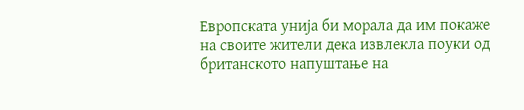Европската унија би морала да им покаже на своите жители дека извлекла поуки од британското напуштање на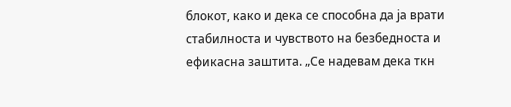блокот, како и дека се способна да ја врати стабилноста и чувството на безбедноста и ефикасна заштита. „Се надевам дека ткн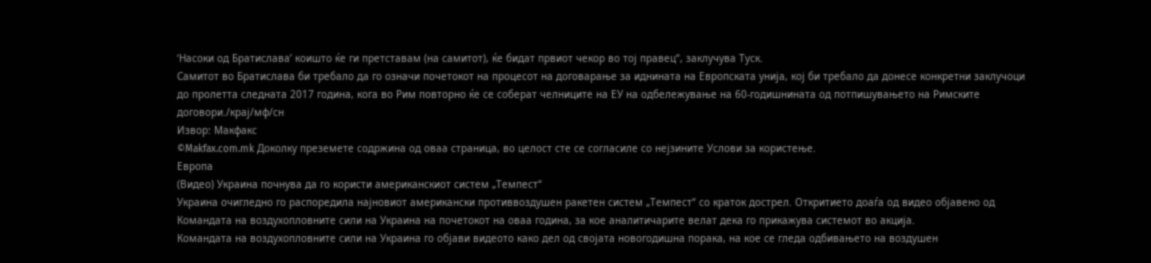‘Насоки од Братислава’ коишто ќе ги претставам (на самитот), ќе бидат првиот чекор во тој правец“, заклучува Туск.
Самитот во Братислава би требало да го означи почетокот на процесот на договарање за иднината на Европската унија, кој би требало да донесе конкретни заклучоци до пролетта следната 2017 година, кога во Рим повторно ќе се соберат челниците на ЕУ на одбележување на 60-годишнината од потпишувањето на Римските договори./крај/мф/сн
Извор: Макфакс
©Makfax.com.mk Доколку преземете содржина од оваа страница, во целост сте се согласиле со нејзините Услови за користење.
Европа
(Видео) Украина почнува да го користи американскиот систем „Темпест“
Украина очигледно го распоредила најновиот американски противвоздушен ракетен систем „Темпест“ со краток дострел. Откритието доаѓа од видео објавено од Командата на воздухопловните сили на Украина на почетокот на оваа година, за кое аналитичарите велат дека го прикажува системот во акција.
Командата на воздухопловните сили на Украина го објави видеото како дел од својата новогодишна порака, на кое се гледа одбивањето на воздушен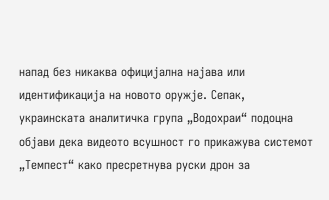напад без никаква официјална најава или идентификација на новото оружје. Сепак, украинската аналитичка група „Водохраи“ подоцна објави дека видеото всушност го прикажува системот „Темпест“ како пресретнува руски дрон за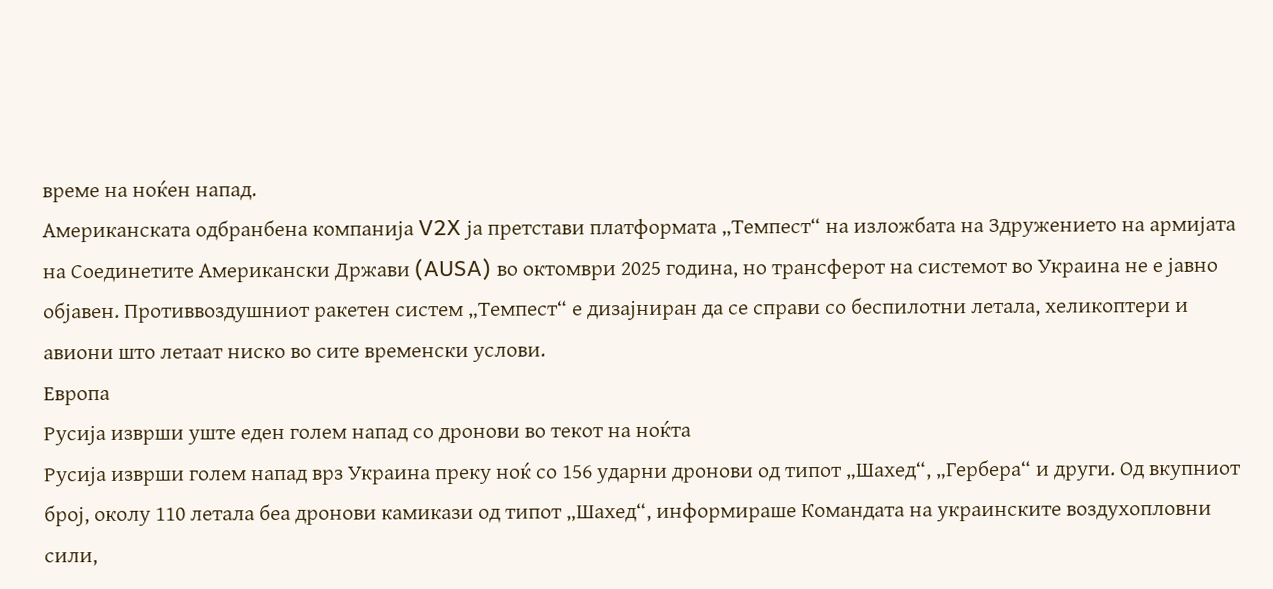време на ноќен напад.
Американската одбранбена компанија V2X ја претстави платформата „Темпест“ на изложбата на Здружението на армијата на Соединетите Американски Држави (AUSA) во октомври 2025 година, но трансферот на системот во Украина не е јавно објавен. Противвоздушниот ракетен систем „Темпест“ е дизајниран да се справи со беспилотни летала, хеликоптери и авиони што летаат ниско во сите временски услови.
Европа
Русија изврши уште еден голем напад со дронови во текот на ноќта
Русија изврши голем напад врз Украина преку ноќ со 156 ударни дронови од типот „Шахед“, „Гербера“ и други. Од вкупниот број, околу 110 летала беа дронови камикази од типот „Шахед“, информираше Командата на украинските воздухопловни сили,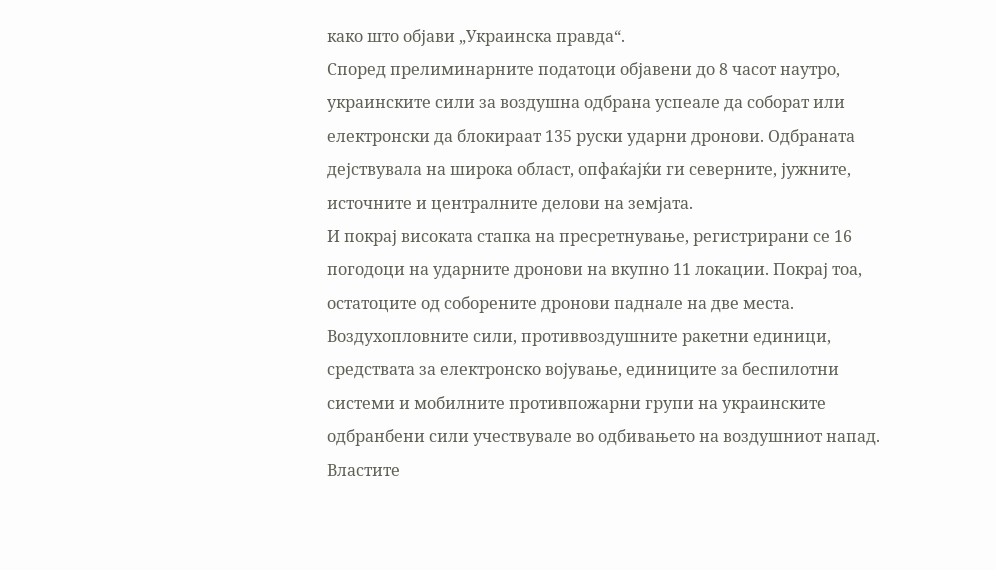како што објави „Украинска правда“.
Според прелиминарните податоци објавени до 8 часот наутро, украинските сили за воздушна одбрана успеале да соборат или електронски да блокираат 135 руски ударни дронови. Одбраната дејствувала на широка област, опфаќајќи ги северните, јужните, источните и централните делови на земјата.
И покрај високата стапка на пресретнување, регистрирани се 16 погодоци на ударните дронови на вкупно 11 локации. Покрај тоа, остатоците од соборените дронови паднале на две места.
Воздухопловните сили, противвоздушните ракетни единици, средствата за електронско војување, единиците за беспилотни системи и мобилните противпожарни групи на украинските одбранбени сили учествувале во одбивањето на воздушниот напад. Властите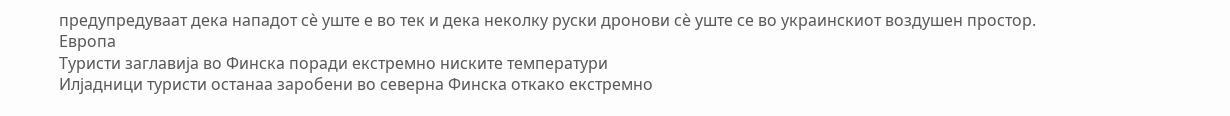предупредуваат дека нападот сè уште е во тек и дека неколку руски дронови сè уште се во украинскиот воздушен простор.
Европа
Туристи заглавија во Финска поради екстремно ниските температури
Илјадници туристи останаа заробени во северна Финска откако екстремно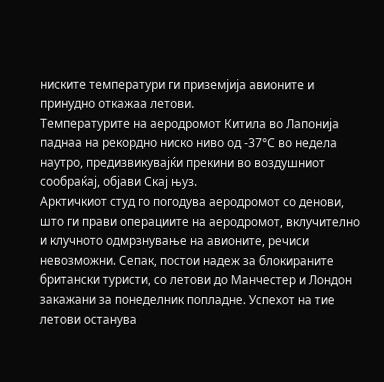ниските температури ги приземјија авионите и принудно откажаа летови.
Температурите на аеродромот Китила во Лапонија паднаа на рекордно ниско ниво од -37°C во недела наутро, предизвикувајќи прекини во воздушниот сообраќај, објави Скај њуз.
Арктичкиот студ го погодува аеродромот со денови, што ги прави операциите на аеродромот, вклучително и клучното одмрзнување на авионите, речиси невозможни. Сепак, постои надеж за блокираните британски туристи, со летови до Манчестер и Лондон закажани за понеделник попладне. Успехот на тие летови останува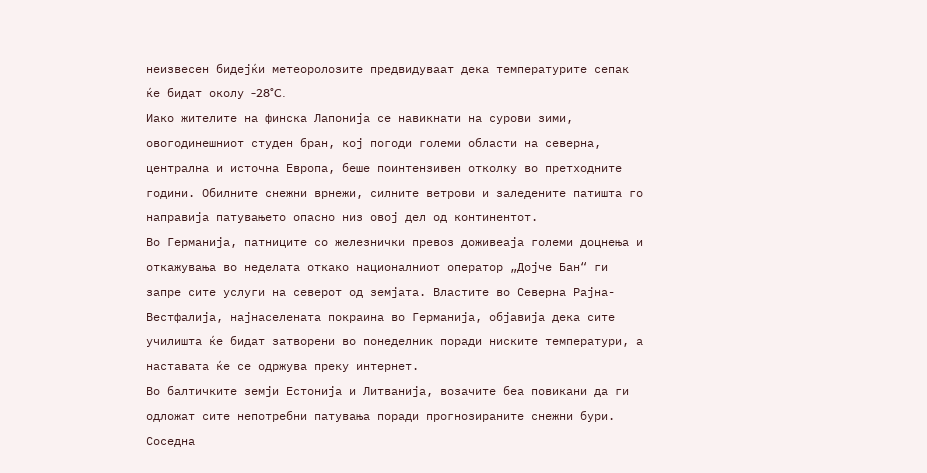неизвесен бидејќи метеоролозите предвидуваат дека температурите сепак ќе бидат околу -28°C.
Иако жителите на финска Лапонија се навикнати на сурови зими, овогодинешниот студен бран, кој погоди големи области на северна, централна и источна Европа, беше поинтензивен отколку во претходните години. Обилните снежни врнежи, силните ветрови и заледените патишта го направија патувањето опасно низ овој дел од континентот.
Во Германија, патниците со железнички превоз доживеаја големи доцнења и откажувања во неделата откако националниот оператор „Дојче Бан“ ги запре сите услуги на северот од земјата. Властите во Северна Рајна-Вестфалија, најнаселената покраина во Германија, објавија дека сите училишта ќе бидат затворени во понеделник поради ниските температури, а наставата ќе се одржува преку интернет.
Во балтичките земји Естонија и Литванија, возачите беа повикани да ги одложат сите непотребни патувања поради прогнозираните снежни бури. Соседна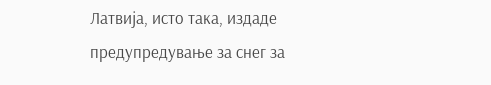Латвија, исто така, издаде предупредување за снег за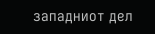западниот дел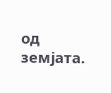од земјата.